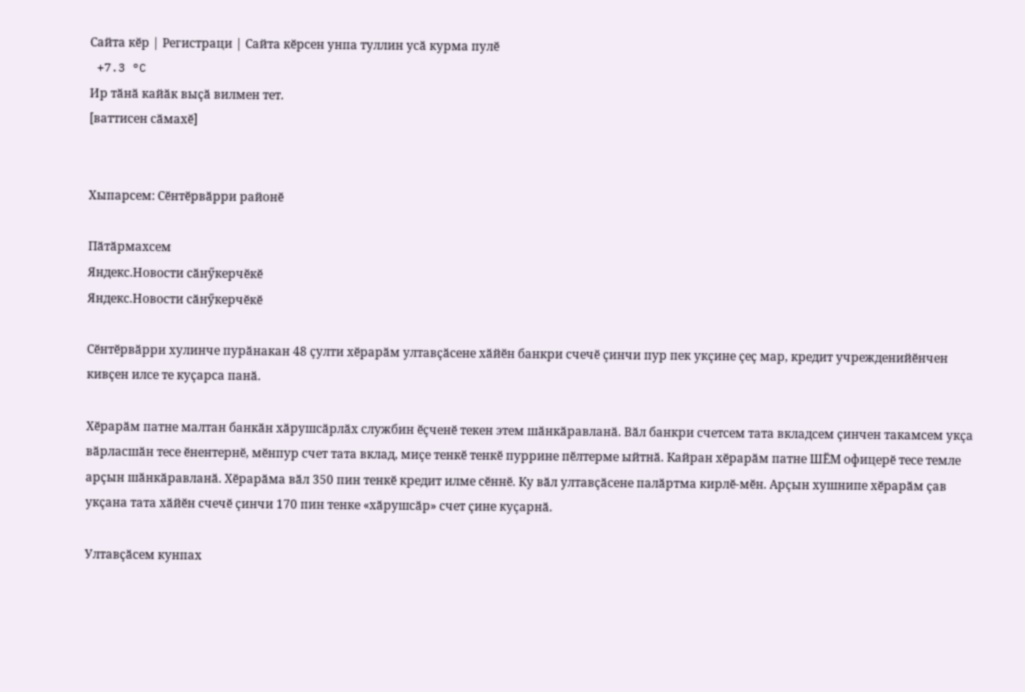Сайта кӗр | Регистраци | Сайта кӗрсен унпа туллин усӑ курма пулӗ
 +7.3 °C
Ир тӑнӑ кайӑк выҫӑ вилмен тет.
[ваттисен сӑмахӗ]


Хыпарсем: Сӗнтӗрвӑрри районӗ

Пӑтӑрмахсем
Яндекс.Новости сӑнӳкерчӗкӗ
Яндекс.Новости сӑнӳкерчӗкӗ

Сӗнтӗрвӑрри хулинче пурӑнакан 48 ҫулти хӗрарӑм ултавҫӑсене хӑйӗн банкри счечӗ ҫинчи пур пек укҫине ҫеҫ мар, кредит учрежденийӗнчен кивҫен илсе те куҫарса панӑ.

Хӗрарӑм патне малтан банкӑн хӑрушсӑрлӑх службин ӗҫченӗ текен этем шӑнкӑравланӑ. Вӑл банкри счетсем тата вкладсем ҫинчен такамсем укҫа вӑрласшӑн тесе ӗнентернӗ, мӗнпур счет тата вклад, миҫе тенкӗ тенкӗ пуррине пӗлтерме ыйтнӑ. Кайран хӗрарӑм патне ШӖМ офицерӗ тесе темле арҫын шӑнкӑравланӑ. Хӗрарӑма вӑл 350 пин тенкӗ кредит илме сӗннӗ. Ку вӑл ултавҫӑсене палӑртма кирлӗ-мӗн. Арҫын хушнипе хӗрарӑм ҫав укҫана тата хӑйӗн счечӗ ҫинчи 170 пин тенке «хӑрушсӑр» счет ҫине куҫарнӑ.

Ултавҫӑсем кунпах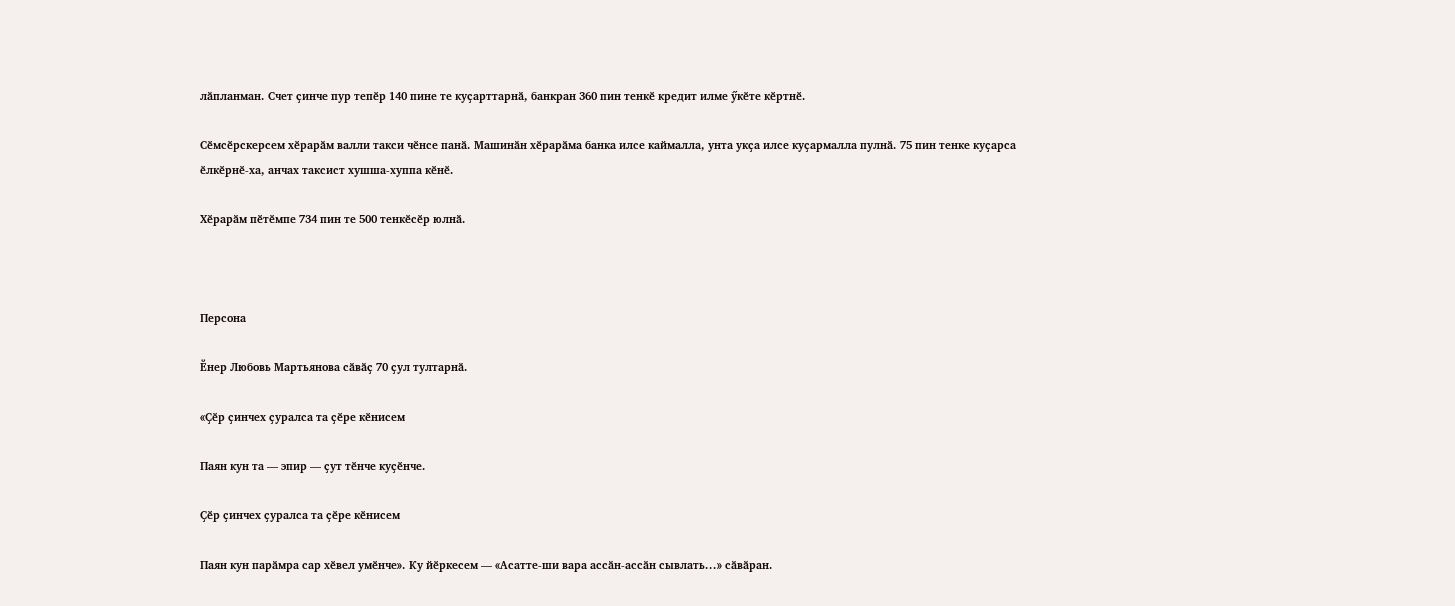лӑпланман. Счет ҫинче пур тепӗр 140 пине те куҫарттарнӑ, банкран 360 пин тенкӗ кредит илме ӳкӗте кӗртнӗ.

Сӗмсӗрскерсем хӗрарӑм валли такси чӗнсе панӑ. Машинӑн хӗрарӑма банка илсе каймалла, унта укҫа илсе куҫармалла пулнӑ. 75 пин тенке куҫарса ӗлкӗрнӗ-ха, анчах таксист хушша-хуппа кӗнӗ.

Хӗрарӑм пӗтӗмпе 734 пин те 500 тенкӗсӗр юлнӑ.



Персона

Ӗнер Любовь Мартьянова сӑвӑҫ 70 ҫул тултарнӑ.

«Ҫӗр ҫинчех ҫуралса та ҫӗре кӗнисем

Паян кун та — эпир — ҫут тӗнче куҫӗнче.

Ҫӗр ҫинчех ҫуралса та ҫӗре кӗнисем

Паян кун парӑмра сар хӗвел умӗнче». Ку йӗркесем — «Асатте-ши вара ассӑн-ассӑн сывлать...» сӑвӑран.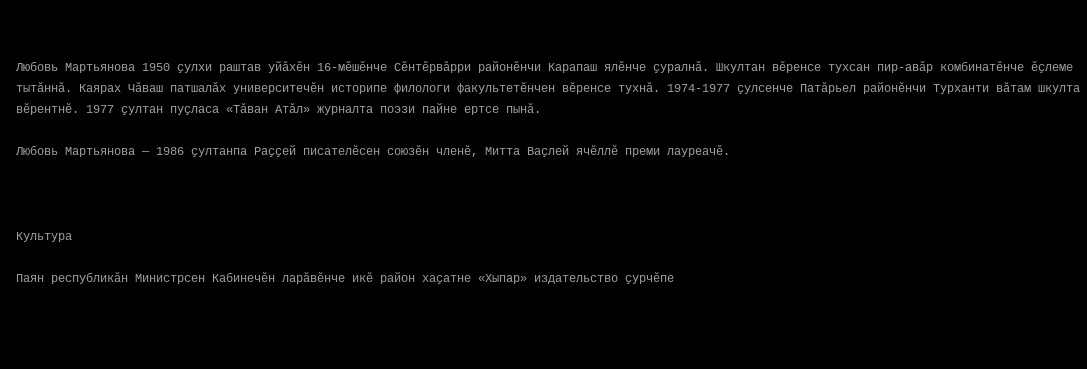Любовь Мартьянова 1950 ҫулхи раштав уйӑхӗн 16-мӗшӗнче Сӗнтӗрвӑрри районӗнчи Карапаш ялӗнче ҫуралнӑ. Шкултан вӗренсе тухсан пир-авӑр комбинатӗнче ӗҫлеме тытӑннӑ. Каярах Чӑваш патшалӑх университечӗн историпе филологи факультетӗнчен вӗренсе тухнӑ. 1974-1977 ҫулсенче Патӑрьел районӗнчи Турханти вӑтам шкулта вӗрентнӗ. 1977 ҫултан пуҫласа «Тӑван Атӑл» журналта поэзи пайне ертсе пынӑ.

Любовь Мартьянова — 1986 ҫултанпа Раҫҫей писателӗсен союзӗн членӗ, Митта Ваҫлей ячӗллӗ преми лауреачӗ.



Культура

Паян республикӑн Министрсен Кабинечӗн ларӑвӗнче икӗ район хаҫатне «Хыпар» издательство ҫурчӗпе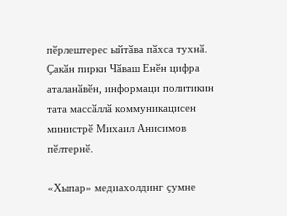пӗрлештерес ыйтӑва пӑхса тухнӑ. Ҫакӑн пирки Чӑваш Енӗн цифра аталанӑвӗн, информаци политикин тата массӑллӑ коммуникацисен министрӗ Михаил Анисимов пӗлтернӗ.

«Хыпар» медиахолдинг ҫумне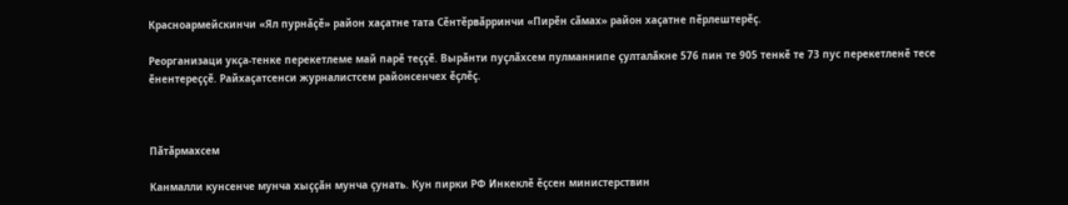Красноармейскинчи «Ял пурнӑҫӗ» район хаҫатне тата Сӗнтӗрвӑрринчи «Пирӗн сӑмах» район хаҫатне пӗрлештерӗҫ.

Реорганизаци укҫа-тенке перекетлеме май парӗ теҫҫӗ. Вырӑнти пуҫлӑхсем пулманнипе ҫулталӑкне 576 пин те 905 тенкӗ те 73 пус перекетленӗ тесе ӗнентереҫҫӗ. Райхаҫатсенси журналистсем районсенчех ӗҫлӗҫ.



Пӑтӑрмахсем

Канмалли кунсенче мунча хыҫҫӑн мунча ҫунать. Кун пирки РФ Инкеклӗ ӗҫсен министерствин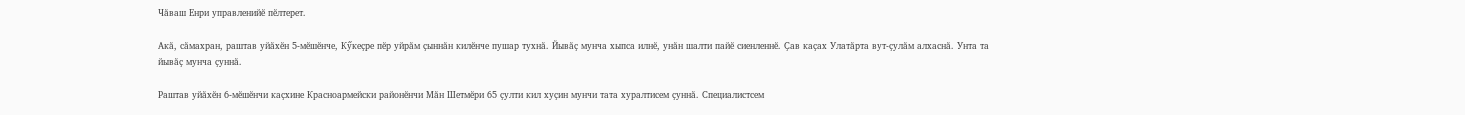Чӑваш Енри управленийӗ пӗлтерет.

Акӑ, сӑмахран, раштав уйӑхӗн 5-мӗшӗнче, Кӳкеҫре пӗр уйрӑм ҫыннӑн килӗнче пушар тухнӑ. Йывӑҫ мунча хыпса илнӗ, унӑн шалти пайӗ сиенленнӗ. Ҫав каҫах Улатӑрта вут-ҫулӑм алхаснӑ. Унта та йывӑҫ мунча ҫуннӑ.

Раштав уйӑхӗн 6-мӗшӗнчи каҫхине Красноармейски районӗнчи Мӑн Шетмӗри 65 ҫулти кил хуҫин мунчи тата хуралтисем ҫуннӑ. Специалистсем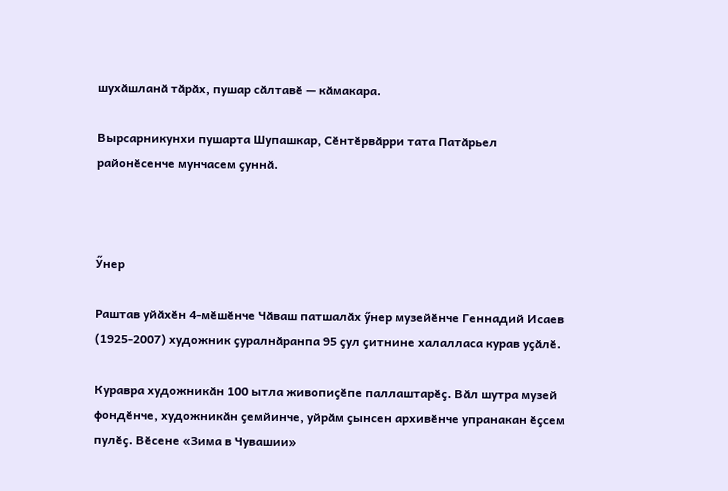шухӑшланӑ тӑрӑх, пушар сӑлтавӗ — кӑмакара.

Вырсарникунхи пушарта Шупашкар, Сӗнтӗрвӑрри тата Патӑрьел районӗсенче мунчасем ҫуннӑ.



Ӳнер

Раштав уйӑхӗн 4-мӗшӗнче Чӑваш патшалӑх ӳнер музейӗнче Геннадий Исаев (1925-2007) художник ҫуралнӑранпа 95 ҫул ҫитнине халалласа курав уҫӑлӗ.

Куравра художникӑн 100 ытла живопиҫӗпе паллаштарӗҫ. Вӑл шутра музей фондӗнче, художникӑн ҫемйинче, уйрӑм ҫынсен архивӗнче упранакан ӗҫсем пулӗҫ. Вӗсене «Зима в Чувашии»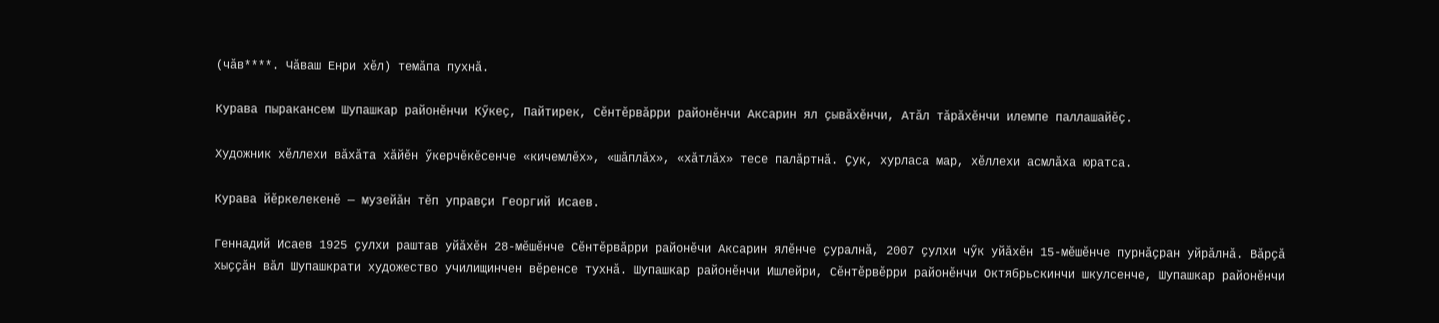(чӑв****. Чӑваш Енри хӗл) темӑпа пухнӑ.

Курава пыракансем Шупашкар районӗнчи Кӳкеҫ, Пайтирек, Сӗнтӗрвӑрри районӗнчи Аксарин ял ҫывӑхӗнчи, Атӑл тӑрӑхӗнчи илемпе паллашайӗҫ.

Художник хӗллехи вӑхӑта хӑйӗн ӳкерчӗкӗсенче «кичемлӗх», «шӑплӑх», «хӑтлӑх» тесе палӑртнӑ. Ҫук, хурласа мар, хӗллехи асмлӑха юратса.

Курава йӗркелекенӗ — музейӑн тӗп управҫи Георгий Исаев.

Геннадий Исаев 1925 ҫулхи раштав уйӑхӗн 28-мӗшӗнче Сӗнтӗрвӑрри районӗчи Аксарин ялӗнче ҫуралнӑ, 2007 ҫулхи чӳк уйӑхӗн 15-мӗшӗнче пурнӑҫран уйрӑлнӑ. Вӑрҫӑ хыҫҫӑн вӑл Шупашкрати художество училищинчен вӗренсе тухнӑ. Шупашкар районӗнчи Ишлейри, Сӗнтӗрвӗрри районӗнчи Октябрьскинчи шкулсенче, Шупашкар районӗнчи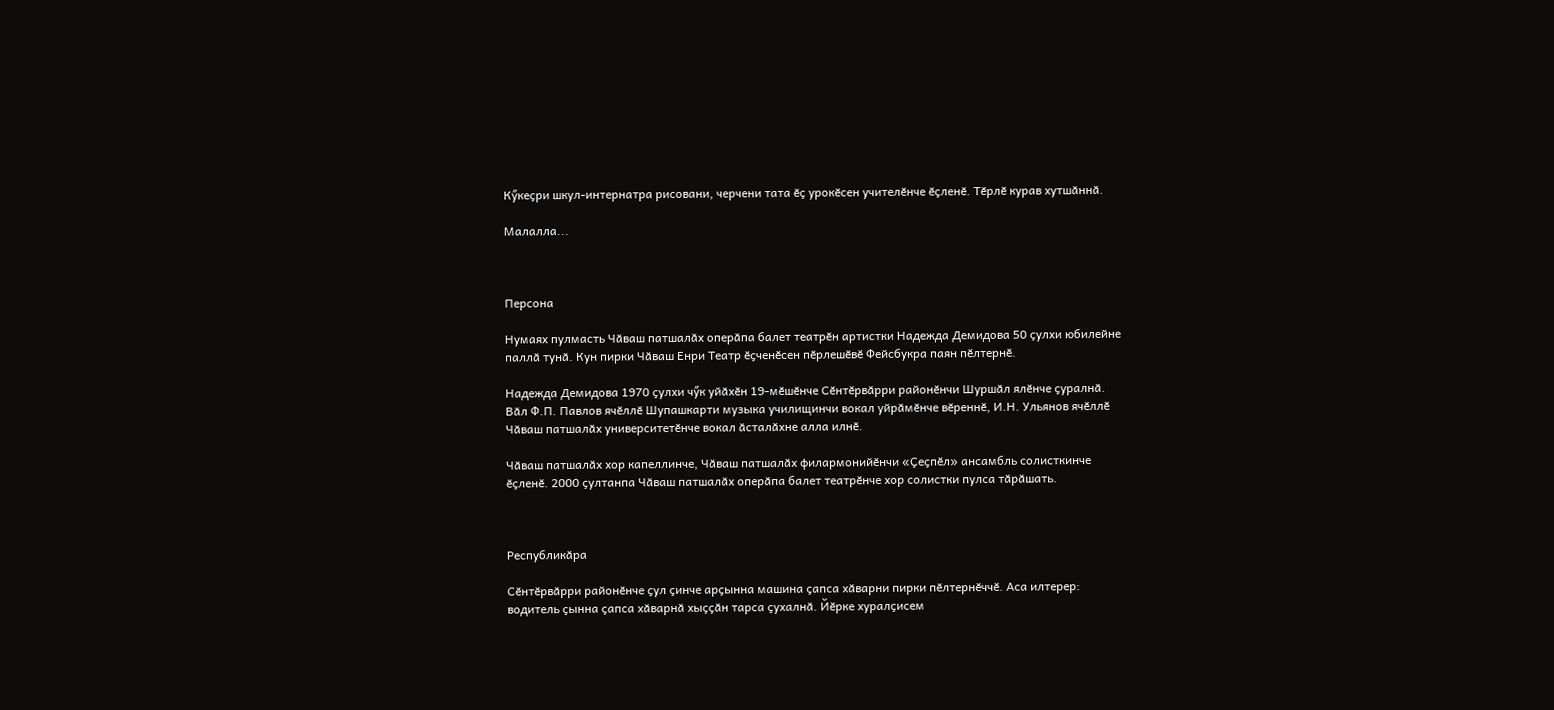Кӳкеҫри шкул-интернатра рисовани, черчени тата ӗҫ урокӗсен учителӗнче ӗҫленӗ. Тӗрлӗ курав хутшӑннӑ.

Малалла...



Персона

Нумаях пулмасть Чӑваш патшалӑх оперӑпа балет театрӗн артистки Надежда Демидова 50 ҫулхи юбилейне паллӑ тунӑ. Кун пирки Чӑваш Енри Театр ӗҫченӗсен пӗрлешӗвӗ Фейсбукра паян пӗлтернӗ.

Надежда Демидова 1970 ҫулхи чӳк уйӑхӗн 19-мӗшӗнче Сӗнтӗрвӑрри районӗнчи Шуршӑл ялӗнче ҫуралнӑ. Вӑл Ф.П. Павлов ячӗллӗ Шупашкарти музыка училищинчи вокал уйрӑмӗнче вӗреннӗ, И.Н. Ульянов ячӗллӗ Чӑваш патшалӑх университетӗнче вокал ӑсталӑхне алла илнӗ.

Чӑваш патшалӑх хор капеллинче, Чӑваш патшалӑх филармонийӗнчи «Ҫеҫпӗл» ансамбль солисткинче ӗҫленӗ. 2000 ҫултанпа Чӑваш патшалӑх оперӑпа балет театрӗнче хор солистки пулса тӑрӑшать.



Республикӑра

Сӗнтӗрвӑрри районӗнче ҫул ҫинче арҫынна машина ҫапса хӑварни пирки пӗлтернӗччӗ. Аса илтерер: водитель ҫынна ҫапса хӑварнӑ хыҫҫӑн тарса ҫухалнӑ. Йӗрке хуралҫисем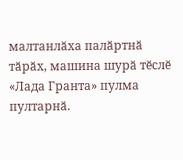малтанлӑха палӑртнӑ тӑрӑх, машина шурӑ тӗслӗ «Лада Гранта» пулма пултарнӑ.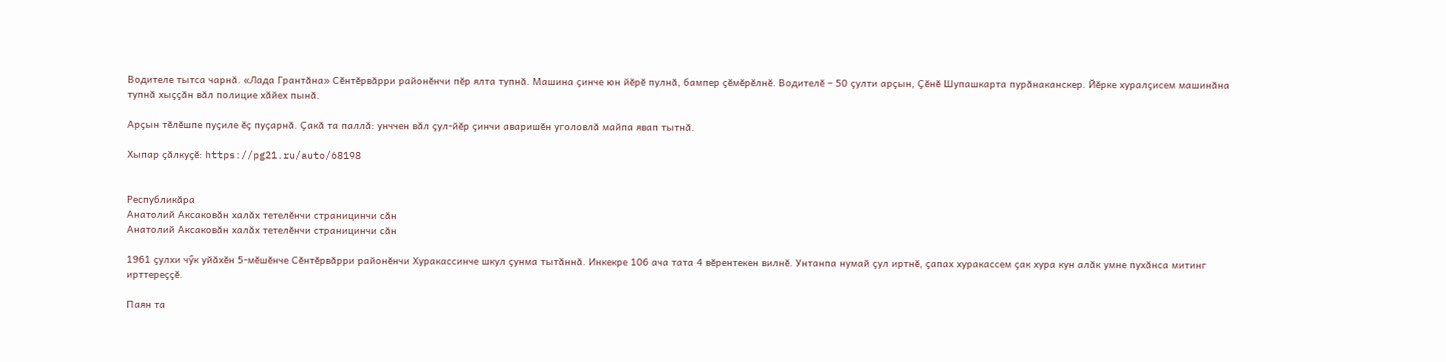Водителе тытса чарнӑ. «Лада Грантӑна» Сӗнтӗрвӑрри районӗнчи пӗр ялта тупнӑ. Машина ҫинче юн йӗрӗ пулнӑ, бампер ҫӗмӗрӗлнӗ. Водителӗ – 50 ҫулти арҫын, Ҫӗнӗ Шупашкарта пурӑнаканскер. Йӗрке хуралҫисем машинӑна тупнӑ хыҫҫӑн вӑл полицие хӑйех пынӑ.

Арҫын тӗлӗшпе пуҫиле ӗҫ пуҫарнӑ. Ҫакӑ та паллӑ: унччен вӑл ҫул-йӗр ҫинчи аваришӗн уголовлӑ майпа явап тытнӑ.

Хыпар ҫӑлкуҫӗ: https://pg21.ru/auto/68198


Республикӑра
Анатолий Аксаковӑн халӑх тетелӗнчи страницинчи сӑн
Анатолий Аксаковӑн халӑх тетелӗнчи страницинчи сӑн

1961 ҫулхи чӳк уйӑхӗн 5-мӗшӗнче Сӗнтӗрвӑрри районӗнчи Хуракассинче шкул ҫунма тытӑннӑ. Инкекре 106 ача тата 4 вӗрентекен вилнӗ. Унтанпа нумай ҫул иртнӗ, ҫапах хуракассем ҫак хура кун алӑк умне пухӑнса митинг ирттереҫҫӗ.

Паян та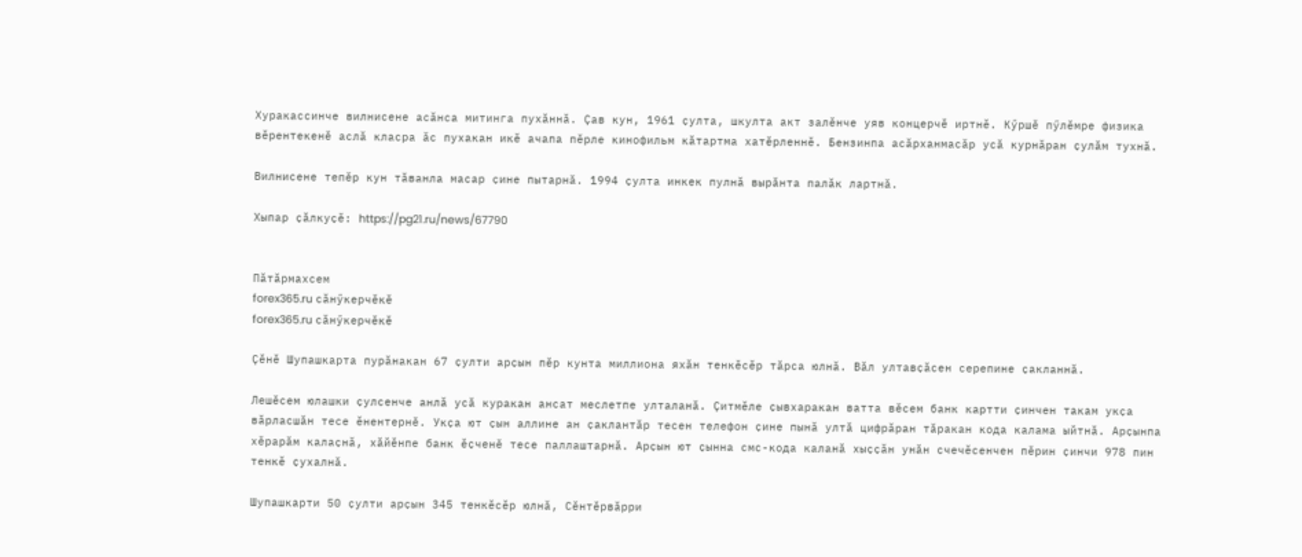Хуракассинче вилнисене асӑнса митинга пухӑннӑ. Ҫав кун, 1961 ҫулта, шкулта акт залӗнче уяв концерчӗ иртнӗ. Кӳршӗ пӳлӗмре физика вӗрентекенӗ аслӑ класра ӑс пухакан икӗ ачапа пӗрле кинофильм кӑтартма хатӗрленнӗ. Бензинпа асӑрханмасӑр усӑ курнӑран ҫулӑм тухнӑ.

Вилнисене тепӗр кун тӑванла масар ҫине пытарнӑ. 1994 ҫулта инкек пулнӑ вырӑнта палӑк лартнӑ.

Хыпар ҫӑлкуҫӗ: https://pg21.ru/news/67790


Пӑтӑрмахсем
forex365.ru сӑнӳкерчӗкӗ
forex365.ru сӑнӳкерчӗкӗ

Ҫӗнӗ Шупашкарта пурӑнакан 67 ҫулти арҫын пӗр кунта миллиона яхӑн тенкӗсӗр тӑрса юлнӑ. Вӑл ултавҫӑсен серепине ҫакланнӑ.

Лешӗсем юлашки ҫулсенче анлӑ усӑ куракан ансат меслетпе улталанӑ. Ҫитмӗле ҫывхаракан ватта вӗсем банк картти ҫинчен такам укҫа вӑрласшӑн тесе ӗнентернӗ. Укҫа ют ҫын аллине ан ҫаклантӑр тесен телефон ҫине пынӑ ултӑ цифрӑран тӑракан кода калама ыйтнӑ. Арҫынпа хӗрарӑм калаҫнӑ, хӑйӗнпе банк ӗҫченӗ тесе паллаштарнӑ. Арҫын ют ҫынна смс-кода каланӑ хыҫҫӑн унӑн счечӗсенчен пӗрин ҫинчи 978 пин тенкӗ ҫухалнӑ.

Шупашкарти 50 ҫулти арҫын 345 тенкӗсӗр юлнӑ, Сӗнтӗрвӑрри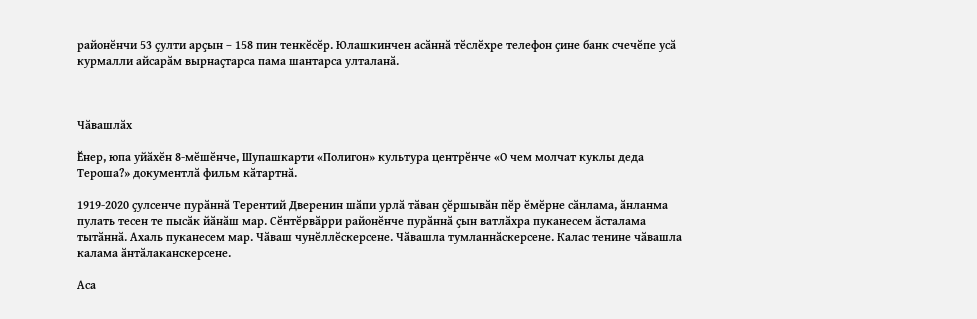районӗнчи 53 ҫулти арҫын – 158 пин тенкӗсӗр. Юлашкинчен асӑннӑ тӗслӗхре телефон ҫине банк счечӗпе усӑ курмалли айсарӑм вырнаҫтарса пама шантарса улталанӑ.



Чӑвашлӑх

Ӗнер, юпа уйӑхӗн 8-мӗшӗнче, Шупашкарти «Полигон» культура центрӗнче «О чем молчат куклы деда Тероша?» документлӑ фильм кӑтартнӑ.

1919-2020 ҫулсенче пурӑннӑ Терентий Дверенин шӑпи урлӑ тӑван ҫӗршывӑн пӗр ӗмӗрне сӑнлама, ӑнланма пулать тесен те пысӑк йӑнӑш мар. Сӗнтӗрвӑрри районӗнче пурӑннӑ ҫын ватлӑхра пуканесем ӑсталама тытӑннӑ. Ахаль пуканесем мар. Чӑваш чунӗллӗскерсене. Чӑвашла тумланнӑскерсене. Калас тенине чӑвашла калама ӑнтӑлаканскерсене.

Аса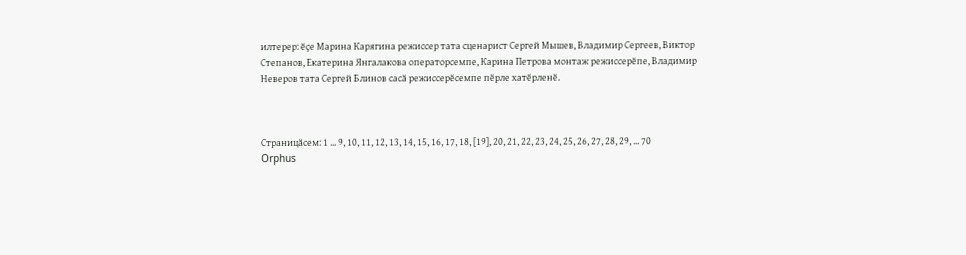илтерер: ӗҫе Марина Карягина режиссер тата сценарист Сергей Мышев, Владимир Сергеев, Виктор Степанов, Екатерина Янгалакова операторсемпе, Карина Петрова монтаж режиссерӗпе, Владимир Неверов тата Сергей Блинов сасӑ режиссерӗсемпе пӗрле хатӗрленӗ.



Страницӑсем: 1 ... 9, 10, 11, 12, 13, 14, 15, 16, 17, 18, [19], 20, 21, 22, 23, 24, 25, 26, 27, 28, 29, ... 70
Orphus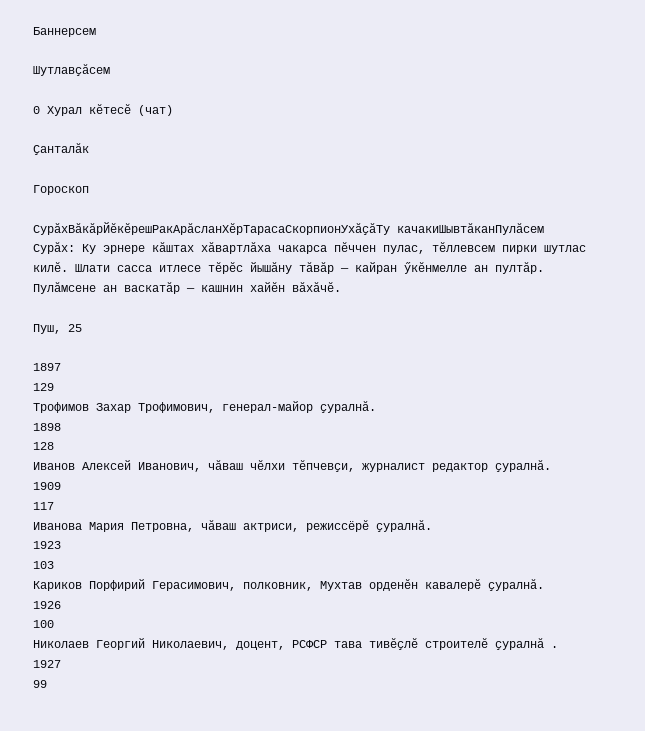Баннерсем

Шутлавҫӑсем

0 Хурал кӗтесӗ (чат)

Ҫанталӑк

Гороскоп

СурӑхВӑкӑрЙӗкӗрешРакАрӑсланХӗрТарасаСкорпионУхӑҫӑТу качакиШывтӑканПулӑсем
Сурӑх: Ку эрнере кӑштах хӑвартлӑха чакарса пӗччен пулас, тӗллевсем пирки шутлас килӗ. Шлати сасса итлесе тӗрӗс йышӑну тӑвӑр — кайран ӳкӗнмелле ан пултӑр. Пулӑмсене ан васкатӑр — кашнин хайӗн вӑхӑчӗ.

Пуш, 25

1897
129
Трофимов Захар Трофимович, генерал-майор ҫуралнӑ.
1898
128
Иванов Алексей Иванович, чӑваш чӗлхи тӗпчевҫи, журналист редактор ҫуралнӑ.
1909
117
Иванова Мария Петровна, чӑваш актриси, режиссёрӗ ҫуралнӑ.
1923
103
Кариков Порфирий Герасимович, полковник, Мухтав орденӗн кавалерӗ ҫуралнӑ.
1926
100
Николаев Георгий Николаевич, доцент, РСФСР тава тивӗҫлӗ строителӗ ҫуралнӑ .
1927
99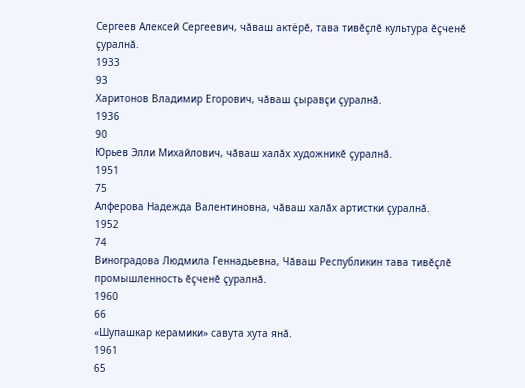Сергеев Алексей Сергеевич, чӑваш актёрӗ, тава тивӗҫлӗ культура ӗҫченӗ ҫуралнӑ.
1933
93
Харитонов Владимир Eгорович, чӑваш ҫыравҫи ҫуралнӑ.
1936
90
Юрьев Элли Михайлович, чӑваш халӑх художникӗ ҫуралнӑ.
1951
75
Алферова Надежда Валентиновна, чӑваш халӑх артистки ҫуралнӑ.
1952
74
Виноградова Людмила Геннадьевна, Чӑваш Республикин тава тивӗҫлӗ промышленность ӗҫченӗ ҫуралнӑ.
1960
66
«Шупашкар керамики» савута хута янӑ.
1961
65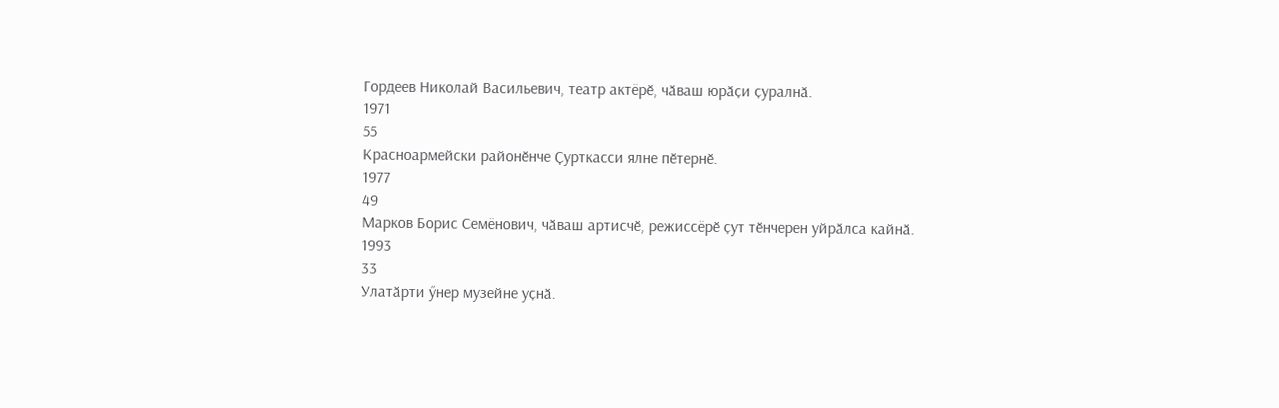Гордеев Николай Васильевич, театр актёрӗ, чӑваш юрӑҫи ҫуралнӑ.
1971
55
Красноармейски районӗнче Ҫурткасси ялне пӗтернӗ.
1977
49
Марков Борис Семёнович, чӑваш артисчӗ, режиссёрӗ ҫут тӗнчерен уйрӑлса кайнӑ.
1993
33
Улатӑрти ӳнер музейне уҫнӑ.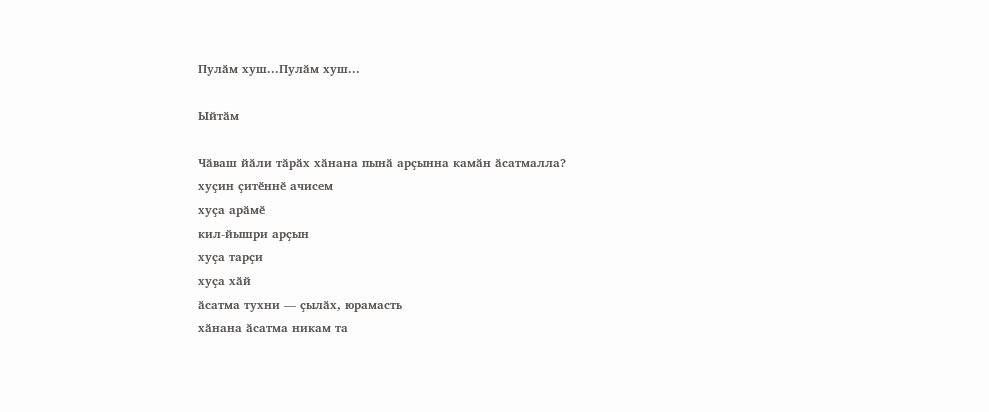Пулӑм хуш...Пулӑм хуш...

Ыйтӑм

Чӑваш йӑли тӑрӑх хӑнана пынӑ арҫынна камӑн ӑсатмалла?
хуҫин ҫитӗннӗ ачисем
хуҫа арӑмӗ
кил-йышри арҫын
хуҫа тарҫи
хуҫа хӑй
ӑсатма тухни — ҫылӑх, юрамасть
хӑнана ӑсатма никам та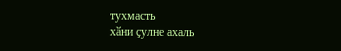тухмасть
хӑни ҫулне ахаль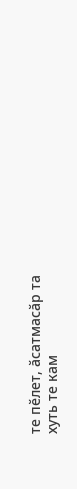те пӗлет, ӑсатмасӑр та
хуть те кам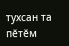тухсан та
пӗтӗм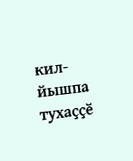кил-йышпа тухаҫҫӗ